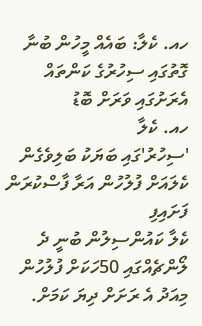ހއ. ކެލާ: ބައެއް މީހުން ބުނާ ގޮތުގައި ސިހުރުގެ ކަންތައް އެރަށުގައި ވަރަށް ބޮޑު
ހއ. ކެލާ
'ސިހުރު'ގައި ބަޔަކު ބަލިވެގެން ކެލައަށް ފުލުހުން އަރާ ފާސްކުރަން ފަށައިފި
ކެލާ ކައުންސިލުން ބުނީ ދެ ލޯންޗެއްގައި 50ހަކަށް ފުލުހުން މިއަދު އެ ރަށަށް ދިޔަ ކަމަށް.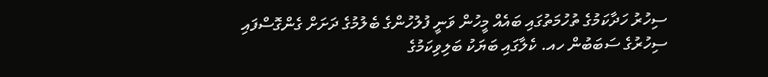ސިހުރު ހަދާކަމުގެ ތުހުމަތުގައި ބައެއް މީހުން ވަނީ ފުލުހުންގެ ބެލުމުގެ ދަށަށް ގެންގޮސްފައި
ސިހުރުގެ ސަބަބުން ހއ. ކެލާގައި ބަޔަކު ބަލިވިކަމުގެ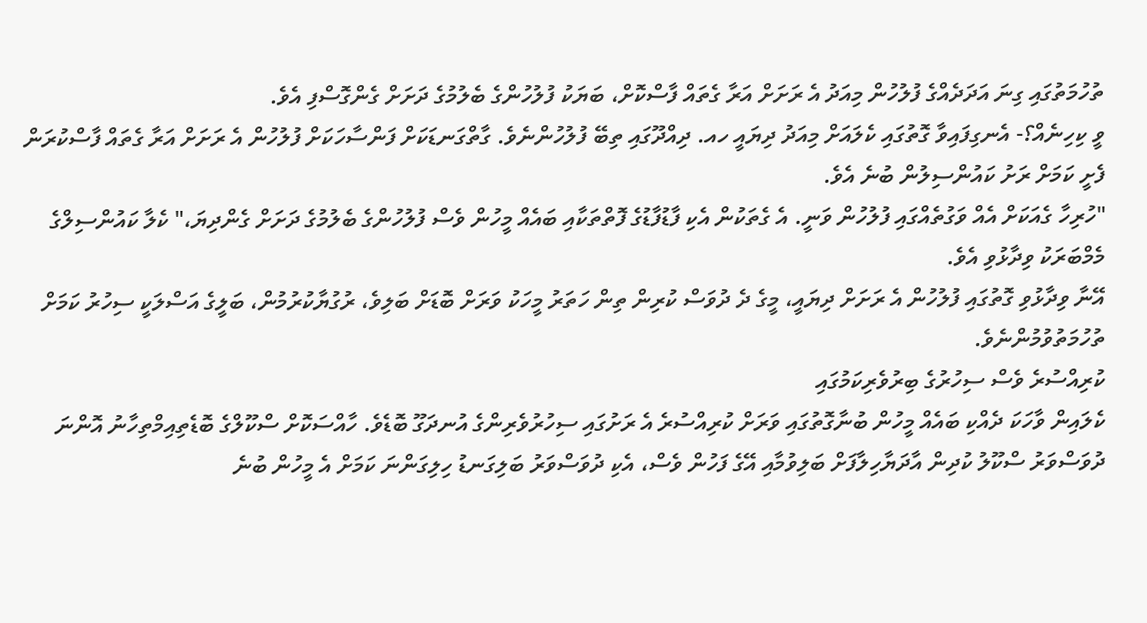ތުހުމަތުގައި ގިނަ އަދަދެއްގެ ފުލުހުން މިއަދު އެ ރަށަށް އަރާ ގެތައް ފާސްކޮށް، ބަޔަކު ފުލުހުންގެ ބެލުމުގެ ދަށަށް ގެންގޮސްފި އެވެ.
ވީ ކިހިނެއް؟- އެނގިފައިވާ ގޮތުގައި ކެލައަށް މިއަދު ދިޔައީ ހއ. ދިއްދޫގައި ތިބޭ ފުލުހުންނެވެ. ގާތްގަނޑަކަށް ފަންސާހަކަށް ފުލުހުން އެ ރަށަށް އަރާ ގެތައް ފާސްކުރަން ފެށީ ކަމަށް ރަށު ކައުންސިލުން ބުނެ އެވެ.
"ހުރިހާ ގެއަކަށް އެއް ވަގުތެއްގައި ފުލުހުން ވަނީ. އެ ގެތަކުން އެކި ފާޑުފާޑުގެ ފޮތްތަކާއި ބައެއް މީހުން ވެސް ފުލުހުންގެ ބެލުމުގެ ދަށަށް ގެންދިޔަ،" ކެލާ ކައުންސިލްގެ މެމްބަރަކު ވިދާޅުވި އެވެ.
އޭނާ ވިދާޅުވި ގޮތުގައި ފުލުހުން އެ ރަށަށް ދިޔައީ، މީގެ ދެ ދުވަސް ކުރިން ތިން ހަތަރު މީހަކު ވަރަށް ބޮޑަށް ބަލިވެ، ރުގުޔާކުރުމުން، ބަލީގެ އަސްލަކީ ސިހުރު ކަމަށް ތުހުމަތުވުމުންނެވެ.
ކުރިއްސުރެ ވެސް ސިހުރުގެ ބިރުވެރިކަމުގައި
ކެލައިން ވާހަކަ ދެއްކި ބައެއް މީހުން ބުނާގޮތުގައި ވަރަށް ކުރިއްސުރެ އެ ރަށުގައި ސިހުރުވެރިންގެ އުނދަގޫ ބޮޑެވެ. ހާއްސަކޮށް ސްކޫލްގެ ބޮޑެތިއިމްތިހާނު އޮންނަ ދުވަސްވަރު ސްކޫލު ކުދިން އާދަޔާހިލާފަށް ބަލިވުމާއި އޭގެ ފަހުން ވެސް، އެކި ދުވަސްވަރު ބަލިގަނޑު ހިލިގަންނަ ކަމަށް އެ މީހުން ބުނެ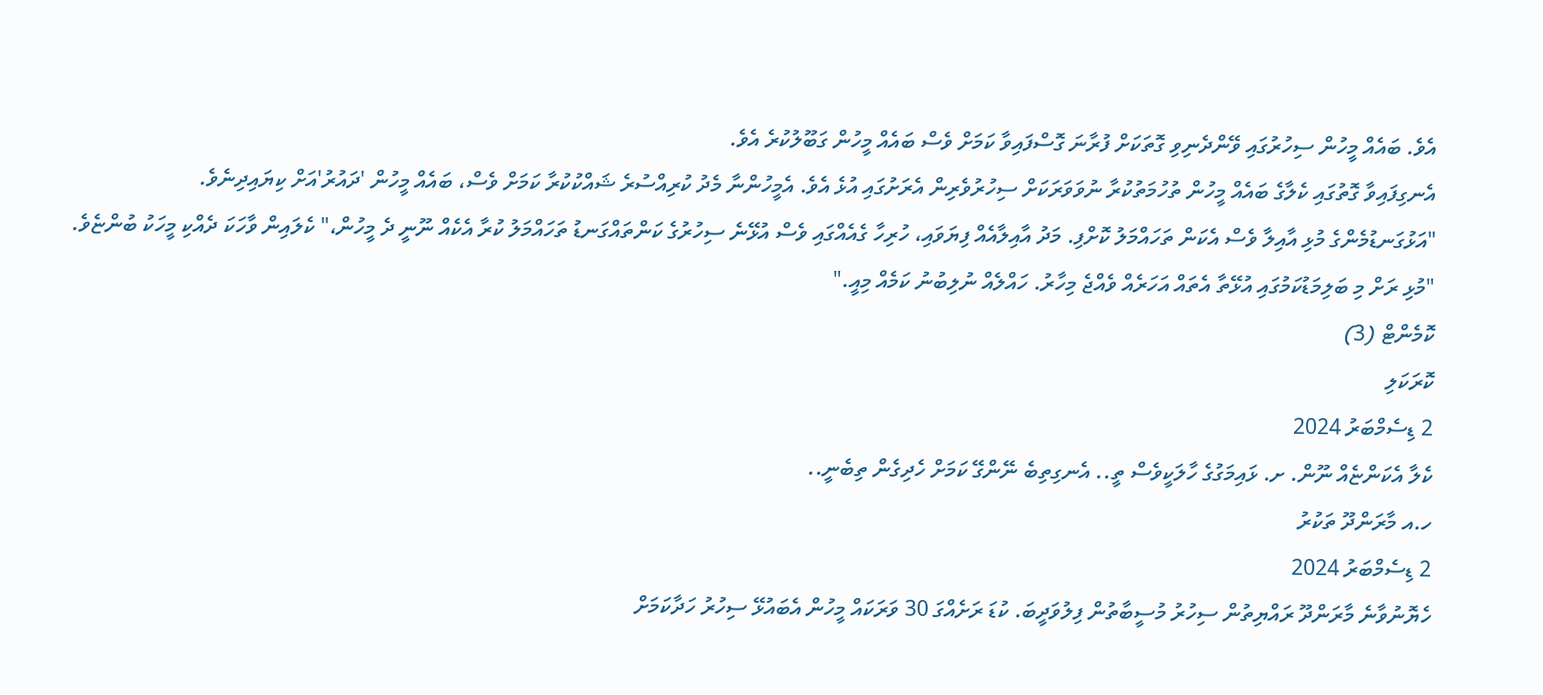އެވެ. ބައެއް މީހުން ސިހުރުގައި ވޭންދެނިވި ގޮތަކަށް ފުރާނަ ގޮސްފައިވާ ކަމަށް ވެސް ބައެއް މީހުން ގަބޫލުކުރެ އެވެ.
އެނގިފައިވާ ގޮތުގައި ކެލާގެ ބައެއް މީހުން ތުހުމަތުކުރާ ނުވަވަރަކަށް ސިހުރުވެރިން އެރަށުގައި އުޅެ އެވެ. އެމީހުންނާ މެދު ކުރިއްސުރެ ޝައްކުކުރާ ކަމަށް ވެސް، ބައެއް މީހުން 'ދައުރު'އަށް ކިޔައިދިނެވެ.
"އަޅުގަނޑުމެންގެ މުޅި އާއިލާ ވެސް އެކަން ތަހައްމަލު ކޮށްފި. މަދު އާއިލާއެއް ފިޔަވައި، ހުރިހާ ގެއެއްގައި ވެސް އުޅޭނެ ސިހުރުގެ ކަންތައްގަނޑު ތަހައްމަލު ކުރާ އެކެއް ނޫނީ ދެ މީހުން،" ކެލައިން ވާހަކަ ދެއްކި މީހަކު ބުންޏެވެ.
"މުޅި ރަށް މި ބަލިމަޑުކަމުގައި އުޅޭތާ އެތައް އަހަރެއް ވެއްޖެ މިހާރު. ހައްލެއް ނުލިބުނު ކަމެއް މިއީ."
ކޮމެންޓް (3)
ކޮރަކަލި
2 ޑިސެމްބަރު 2024
ކެލާ އެކަންޏެއް ނޫން. ށ. ޅައިމަގުގެ ހާލަކީވެސް ތީ.. އެނގިތިބެ ނޭންގޭ ކަމަށް ހެދިގެން ތިބެނީ..
ހ.އ މާރަންދޫ ތަކުރު
2 ޑިސެމްބަރު 2024
ހެޔޮނުވާނެ މާރަންދޫ ރައްޔިތުން ސިހުރު މުސީބާތުން ފިލުވަދީބަ. ކުޑަ ރަށެއްގަ 30 ވަރަކައް މީހުން އެބައުޅޭ ސިހުރު ހަދާކަމަށް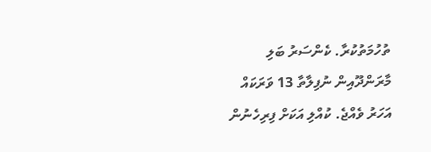ތުހުމަތުކުރާ. ކެންސަރު ބަލި މާރަންދޫއިން ނުފިލާތާ 13 ވަރަކައް އަހަރު ވެއްޖެ. ކުއްލި އަކަށް ފިރިހެނުން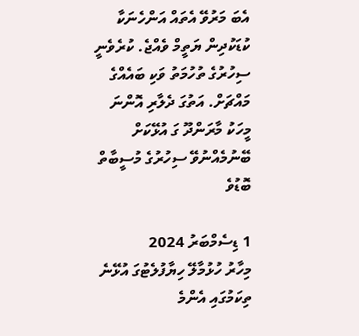އެބަ މަރުވޭ އެތައް އަންހެނަކާ ކުޑަކުދިން ޔަތީމް ވެއްޖެ. ކުރެވެނީ ސިހުރުގެ ތުހުމަތު ވަކި ބައެއްގެ މައްޗަށް. އަތުގަ ދެލާރި އޮންނަ މީހަކު މާރަންދޫ ގަ އުޅޭކަށް ބޭނުމެއްނުވޭ ސިހުރުގެ މުސީބާތް ބޮޑުވެ

1 ޑިސެމްބަރު 2024
މިހާރު ހުޅުމާލޭ ހިޔާފުލެޓުގަ އުޅޭނެ ތިކަމުގައި އެންމެ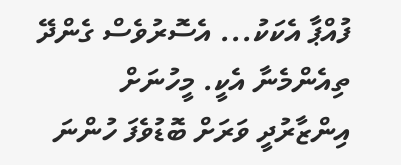ފުއްޕާ އެކަކު... އެސޮރުވެސް ގެންދޭ ތިއެންމެނާ އެކީ. މީހުނަށް އިންޒާރުދީ ވަރަށް ބޮޑުވެފަ ހުންނަ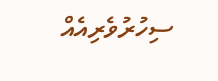ސިހުރުވެރިއެއް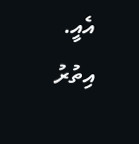އެއީ.
އިތުރު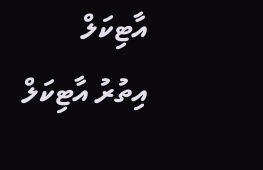އާޓިކަލް
އިތުރު އާޓިކަލް